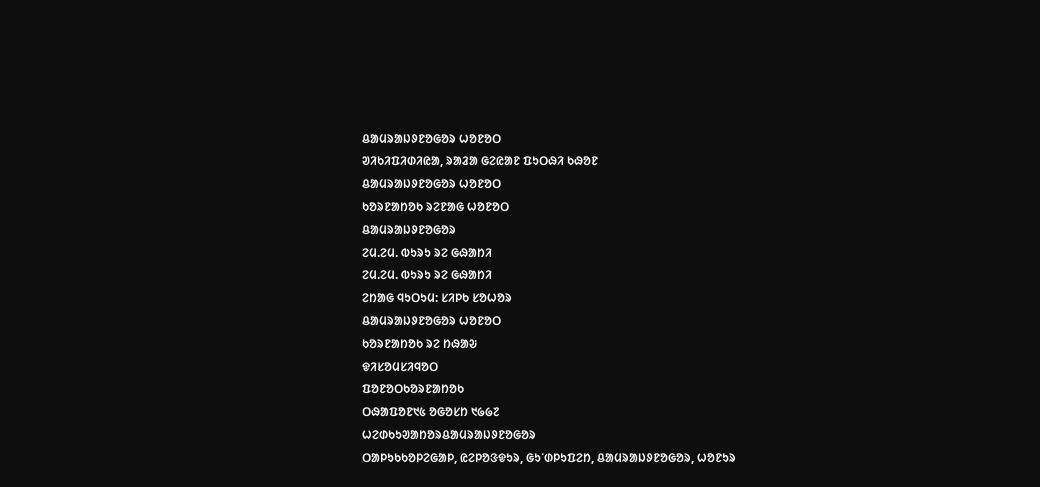ᱪᱟᱢᱨᱟᱡᱽᱱᱚᱜᱚᱨ ᱦᱚᱱᱚᱛ
ᱣᱤᱠᱤᱯᱤᱰᱤᱭᱟ, ᱨᱟᱲᱟ ᱜᱮᱭᱟᱱ ᱯᱩᱛᱷᱤ ᱠᱷᱚᱱ
ᱪᱟᱢᱨᱟᱡᱽᱱᱚᱜᱚᱨ ᱦᱚᱱᱚᱛ
ᱠᱚᱨᱱᱟᱴᱚᱠ ᱨᱮᱱᱟᱜ ᱦᱚᱱᱚᱛ
ᱪᱟᱢᱨᱟᱡᱽᱱᱚᱜᱚᱨ
ᱮᱢ.ᱮᱢ. ᱵᱩᱨᱩ ᱨᱮ ᱜᱷᱟᱴᱤ
ᱮᱢ.ᱮᱢ. ᱵᱩᱨᱩ ᱨᱮ ᱜᱷᱟᱴᱤ
ᱮᱴᱟᱜ ᱧᱩᱛᱩᱢ: ᱥᱤᱞᱠ ᱥᱚᱦᱚᱨ
ᱪᱟᱢᱨᱟᱡᱽᱱᱚᱜᱚᱨ ᱦᱚᱱᱚᱛ
ᱠᱚᱨᱱᱟᱴᱚᱠ ᱨᱮ ᱴᱷᱟᱶ
ᱫᱤᱥᱚᱢᱥᱤᱧᱚᱛ
ᱯᱚᱱᱚᱛᱠᱚᱨᱱᱟᱴᱚᱠ
ᱛᱷᱟᱯᱚᱱ᱑᱕ ᱚᱜᱚᱥᱴ ᱑᱙᱙᱗
ᱦᱮᱰᱠᱩᱣᱟᱴᱚᱨᱪᱟᱢᱨᱟᱡᱽᱱᱚᱜᱚᱨ
ᱛᱟᱞᱩᱠᱠᱚᱞᱮᱜᱟᱞ, ᱭᱮᱞᱚᱝᱫᱩᱨ, ᱜᱩᱸᱰᱞᱩᱯᱮᱴ, ᱪᱟᱢᱨᱟᱡᱽᱱᱚᱜᱚᱨ, ᱦᱚᱱᱩᱨ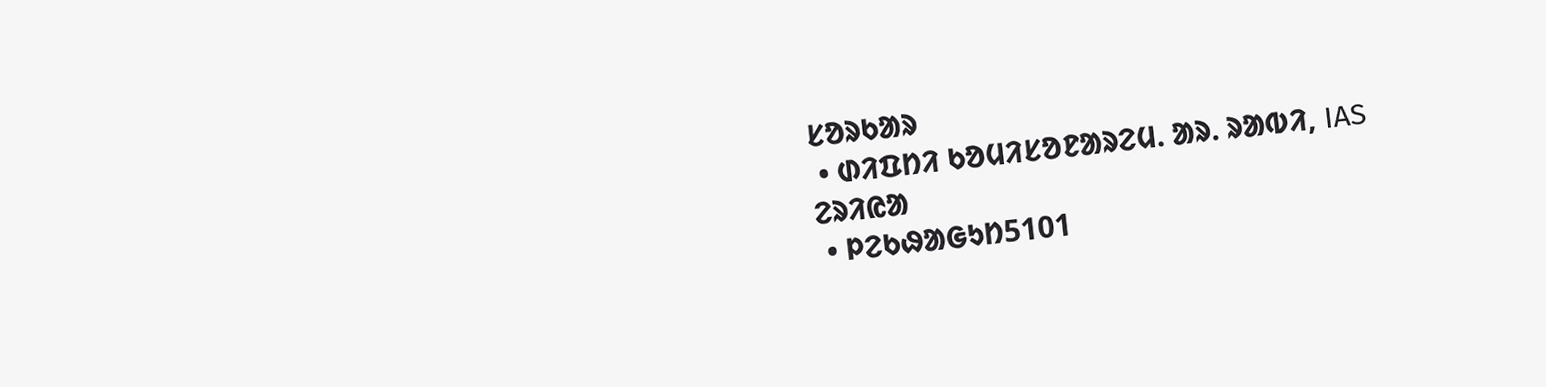ᱥᱚᱨᱠᱟᱨ
 • ᱰᱤᱯᱴᱤ ᱠᱚᱢᱤᱥᱚᱱᱟᱨᱮᱢ. ᱟᱨ. ᱨᱟᱵᱤ, IAS
ᱮᱨᱤᱭᱟ
 • ᱞᱮᱠᱷᱟᱜᱩᱴ5101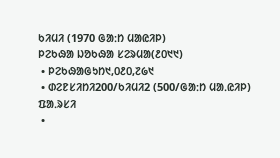ᱠᱤᱢᱤ (1970 ᱜᱟᱺᱴ ᱢᱟᱭᱤᱞ)
ᱞᱮᱠᱷᱟ ᱡᱚᱠᱷᱟ ᱥᱮᱨᱢᱟ(᱒᱐᱑᱑)
 • ᱞᱮᱠᱷᱟᱜᱩᱴ᱑,᱐᱒᱐,᱗᱙᱑
 • ᱰᱮᱱᱥᱤᱴᱤ200/ᱠᱤᱢᱤ2 (500/ᱜᱟᱺᱴ ᱢᱟᱹᱭᱤᱞ)
ᱯᱟᱹᱨᱥᱤ
 •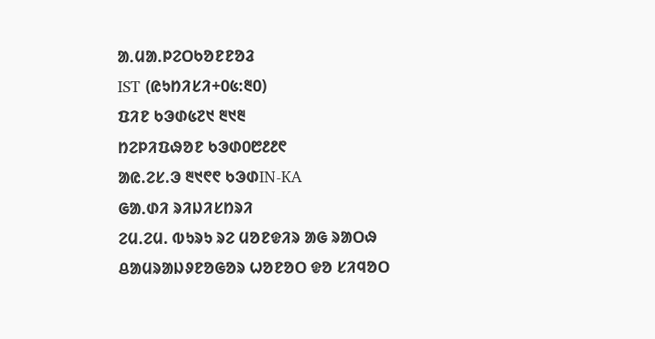ᱟᱹᱢᱟᱹᱞᱮᱛᱠᱚᱱᱱᱚᱲ
IST (ᱭᱩᱴᱤᱥᱤ+᱐᱕:᱓᱐)
ᱯᱤᱱ ᱠᱳᱰ᱕᱗᱑ ᱓᱑᱓
ᱴᱮᱞᱤᱯᱷᱚᱱ ᱠᱳᱰ᱐᱘᱒᱒᱖
ᱟᱭ.ᱮᱥ.ᱳ ᱓᱑᱖᱖ ᱠᱳᱰIN-KA
ᱜᱟᱹᱰᱤ ᱨᱤᱡᱤᱥᱴᱨᱤ
ᱮᱢ.ᱮᱢ. ᱵᱩᱨᱩ ᱨᱮ ᱢᱚᱱᱫᱤᱨ ᱟᱜ ᱨᱟᱛᱷ
ᱪᱟᱢᱨᱟᱡᱽᱱᱚᱜᱚᱨ ᱦᱚᱱᱚᱛ ᱫᱚ ᱥᱤᱧᱚᱛ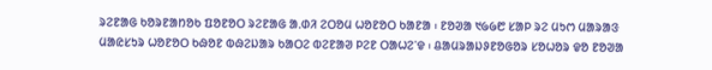ᱨᱮᱱᱟᱜ ᱠᱚᱨᱱᱟᱴᱚᱠ ᱯᱚᱱᱚᱛ ᱨᱮᱱᱟᱜ ᱟᱹᱰᱤ ᱮᱛᱚᱢ ᱦᱚᱱᱚᱛ ᱠᱟᱱᱟ ᱾ ᱱᱚᱣᱟ ᱑᱙᱙᱘ ᱥᱟᱞ ᱨᱮ ᱢᱩᱬ ᱢᱟᱨᱟᱝ ᱢᱟᱭᱥᱩᱨ ᱦᱚᱱᱚᱛ ᱠᱷᱚᱱ ᱵᱷᱮᱡᱟᱨ ᱠᱟᱛᱮ ᱵᱮᱱᱟᱣ ᱞᱮᱱ ᱛᱟᱦᱮᱸᱫ ᱾ ᱪᱟᱢᱨᱟᱡᱽᱱᱚᱜᱚᱨ ᱥᱚᱦᱚᱨ ᱫᱚ ᱱᱚᱣᱟ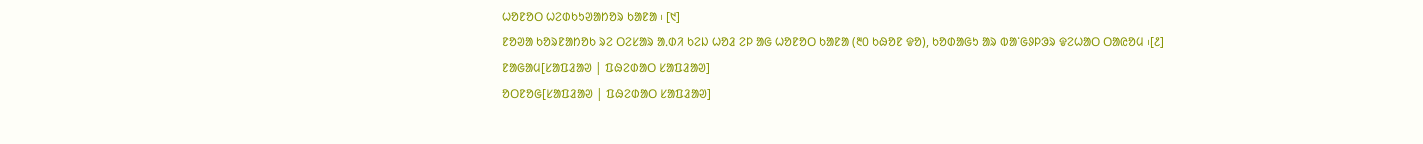ᱦᱚᱱᱚᱛ ᱦᱮᱰᱠᱩᱣᱟᱴᱚᱨ ᱠᱟᱱᱟ ᱾ [᱑]
ᱱᱚᱣᱟ ᱠᱚᱨᱱᱟᱴᱚᱠ ᱨᱮ ᱛᱮᱥᱟᱨ ᱟᱹᱰᱤ ᱠᱮᱡ ᱦᱚᱲ ᱮᱞ ᱟᱜ ᱦᱚᱱᱚᱛ ᱠᱟᱱᱟ (᱓᱐ ᱠᱷᱚᱱ ᱫᱚ), ᱠᱚᱰᱟᱜᱩ ᱟᱨ ᱵᱟᱸᱜᱽᱞᱳᱨ ᱫᱮᱦᱟᱛ ᱛᱟᱭᱚᱢ ᱾[᱒]
ᱱᱟᱜᱟᱢ[ᱥᱟᱯᱲᱟᱣ | ᱯᱷᱮᱰᱟᱛ ᱥᱟᱯᱲᱟᱣ]
ᱚᱛᱱᱚᱜ[ᱥᱟᱯᱲᱟᱣ | ᱯᱷᱮᱰᱟᱛ ᱥᱟᱯᱲᱟᱣ]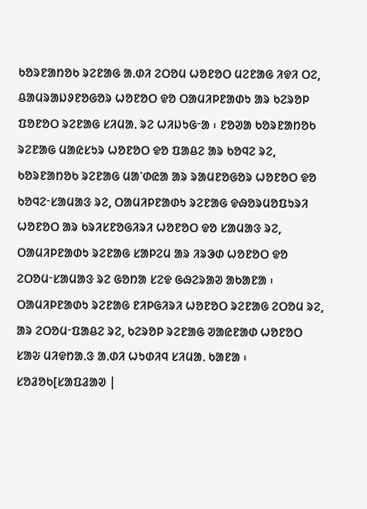ᱠᱚᱨᱱᱟᱴᱚᱠ ᱨᱮᱱᱟᱜ ᱟᱹᱰᱤ ᱮᱛᱚᱢ ᱦᱚᱱᱚᱛ ᱢᱮᱱᱟᱜ ᱤᱫᱤ ᱛᱮ, ᱪᱟᱢᱨᱟᱡᱽᱱᱚᱜᱚᱨ ᱦᱚᱱᱚᱛ ᱫᱚ ᱛᱟᱢᱤᱞᱱᱟᱰᱩ ᱟᱨ ᱠᱮᱨᱚᱞ ᱯᱚᱱᱚᱛ ᱨᱮᱱᱟᱜ ᱥᱤᱢᱟᱹ ᱨᱮ ᱦᱤᱡᱩᱜᱼᱟ ᱾ ᱱᱚᱣᱟ ᱠᱚᱨᱱᱟᱴᱚᱠ ᱨᱮᱱᱟᱜ ᱢᱟᱭᱥᱩᱨ ᱦᱚᱱᱚᱛ ᱫᱚ ᱯᱟᱪᱮ ᱟᱨ ᱠᱚᱧᱮ ᱨᱮ, ᱠᱚᱨᱱᱟᱴᱚᱠ ᱨᱮᱱᱟᱜ ᱢᱟᱸᱰᱭᱟ ᱟᱨ ᱨᱟᱢᱱᱚᱜᱚᱨ ᱦᱚᱱᱚᱛ ᱫᱚ ᱠᱚᱧᱮᱼᱥᱟᱢᱟᱝ ᱨᱮ, ᱛᱟᱢᱤᱞᱱᱟᱰᱩ ᱨᱮᱱᱟᱜ ᱫᱷᱚᱨᱢᱚᱯᱩᱨᱤ ᱦᱚᱱᱚᱛ ᱟᱨ ᱠᱨᱤᱥᱱᱚᱜᱤᱨᱤ ᱦᱚᱱᱚᱛ ᱫᱚ ᱥᱟᱢᱟᱝ ᱨᱮ, ᱛᱟᱢᱤᱞᱱᱟᱰᱩ ᱨᱮᱱᱟᱜ ᱥᱟᱞᱮᱢ ᱟᱨ ᱤᱨᱳᱰ ᱦᱚᱱᱚᱛ ᱫᱚ ᱮᱛᱚᱢᱼᱥᱟᱢᱟᱝ ᱨᱮ ᱜᱚᱴᱟ ᱥᱮᱫ ᱜᱷᱮᱨᱟᱣ ᱟᱠᱟᱱᱟ ᱾ ᱛᱟᱢᱤᱞᱱᱟᱰᱩ ᱨᱮᱱᱟᱜ ᱱᱤᱞᱜᱤᱨᱤ ᱦᱚᱱᱚᱛ ᱨᱮᱱᱟᱜ ᱮᱛᱚᱢ ᱨᱮ, ᱟᱨ ᱮᱛᱚᱢᱼᱯᱟᱪᱮ ᱨᱮ, ᱠᱮᱨᱚᱞ ᱨᱮᱱᱟᱜ ᱣᱟᱭᱱᱟᱰ ᱦᱚᱱᱚᱛ ᱥᱟᱶ ᱢᱤᱫᱴᱟᱹᱝ ᱟᱹᱰᱤ ᱦᱩᱰᱤᱧ ᱥᱤᱢᱟᱹ ᱠᱟᱱᱟ ᱾
ᱥᱚᱲᱚᱠ[ᱥᱟᱯᱲᱟᱣ |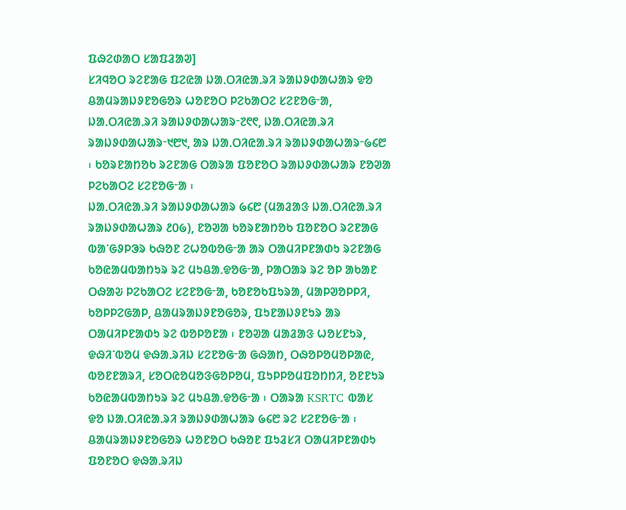ᱯᱷᱮᱰᱟᱛ ᱥᱟᱯᱲᱟᱣ]
ᱥᱤᱧᱚᱛ ᱨᱮᱱᱟᱜ ᱯᱮᱭᱟ ᱡᱟᱹᱛᱤᱭᱟᱹᱨᱤ ᱨᱟᱡᱽᱰᱟᱦᱟᱨ ᱫᱚ ᱪᱟᱢᱨᱟᱡᱽᱱᱚᱜᱚᱨ ᱦᱚᱱᱚᱛ ᱞᱮᱠᱟᱛᱮ ᱥᱮᱱᱚᱜᱼᱟ, ᱡᱟᱹᱛᱤᱭᱟᱹᱨᱤ ᱨᱟᱡᱽᱰᱟᱦᱟᱨᱼ᱗᱖᱖, ᱡᱟᱹᱛᱤᱭᱟᱹᱨᱤ ᱨᱟᱡᱽᱰᱟᱦᱟᱨᱼ᱑᱘᱑, ᱟᱨ ᱡᱟᱹᱛᱤᱭᱟᱹᱨᱤ ᱨᱟᱡᱽᱰᱟᱦᱟᱨᱼ᱙᱔᱘ ᱾ ᱠᱚᱨᱱᱟᱴᱚᱠ ᱨᱮᱱᱟᱜ ᱛᱟᱨᱟ ᱯᱚᱱᱚᱛ ᱨᱟᱡᱽᱰᱟᱦᱟᱨ ᱱᱚᱣᱟ ᱞᱮᱠᱟᱛᱮ ᱥᱮᱱᱚᱜᱼᱟ ᱾
ᱡᱟᱹᱛᱤᱭᱟᱹᱨᱤ ᱨᱟᱡᱽᱰᱟᱦᱟᱨ ᱙᱔᱘ (ᱢᱟᱲᱟᱝ ᱡᱟᱹᱛᱤᱭᱟᱹᱨᱤ ᱨᱟᱡᱽᱰᱟᱦᱟᱨ ᱒᱐᱙), ᱱᱚᱣᱟ ᱠᱚᱨᱱᱟᱴᱚᱠ ᱯᱚᱱᱚᱛ ᱨᱮᱱᱟᱜ ᱵᱟᱸᱜᱽᱞᱳᱨ ᱠᱷᱚᱱ ᱮᱦᱚᱵᱚᱜᱼᱟ ᱟᱨ ᱛᱟᱢᱤᱞᱱᱟᱰᱩ ᱨᱮᱱᱟᱜ ᱠᱚᱭᱟᱢᱵᱟᱴᱩᱨ ᱨᱮ ᱢᱩᱪᱟᱹᱫᱚᱜᱼᱟ, ᱞᱟᱛᱟᱨ ᱨᱮ ᱚᱞ ᱟᱠᱟᱱ ᱛᱷᱟᱶ ᱞᱮᱠᱟᱛᱮ ᱥᱮᱱᱚᱜᱼᱟ, ᱠᱚᱱᱚᱠᱯᱩᱨᱟ, ᱢᱟᱞᱣᱚᱞᱞᱤ, ᱠᱚᱞᱞᱮᱜᱟᱞ, ᱪᱟᱢᱨᱟᱡᱽᱱᱚᱜᱚᱨ, ᱯᱩᱱᱟᱡᱽᱱᱩᱨ ᱟᱨ ᱛᱟᱢᱤᱞᱱᱟᱰᱩ ᱨᱮ ᱵᱚᱞᱚᱱᱟ ᱾ ᱱᱚᱣᱟ ᱢᱟᱲᱟᱝ ᱦᱚᱥᱱᱩᱨ, ᱫᱷᱤᱸᱵᱚᱢ ᱫᱷᱟᱹᱨᱤᱡ ᱥᱮᱱᱚᱜᱼᱟ ᱜᱷᱟᱴ, ᱛᱷᱚᱞᱚᱢᱚᱞᱟᱭ, ᱵᱚᱱᱱᱟᱨᱤ, ᱥᱚᱛᱭᱚᱢᱚᱝᱜᱚᱞᱚᱢ, ᱯᱩᱞᱞᱚᱢᱯᱚᱴᱴᱤ, ᱚᱱᱱᱩᱨ ᱠᱚᱭᱟᱢᱵᱟᱴᱩᱨ ᱨᱮ ᱢᱩᱪᱟᱹᱫᱚᱜᱼᱟ ᱾ ᱛᱟᱨᱟ KSRTC ᱵᱟᱥ ᱫᱚ ᱡᱟᱹᱛᱤᱭᱟᱹᱨᱤ ᱨᱟᱡᱽᱰᱟᱦᱟᱨ ᱙᱔᱘ ᱨᱮ ᱥᱮᱱᱚᱜᱼᱟ ᱾ ᱪᱟᱢᱨᱟᱡᱽᱱᱚᱜᱚᱨ ᱦᱚᱱᱚᱛ ᱠᱷᱚᱱ ᱯᱩᱲᱥᱤ ᱛᱟᱢᱤᱞᱱᱟᱰᱩ ᱯᱚᱱᱚᱛ ᱫᱷᱟᱹᱨᱤᱡ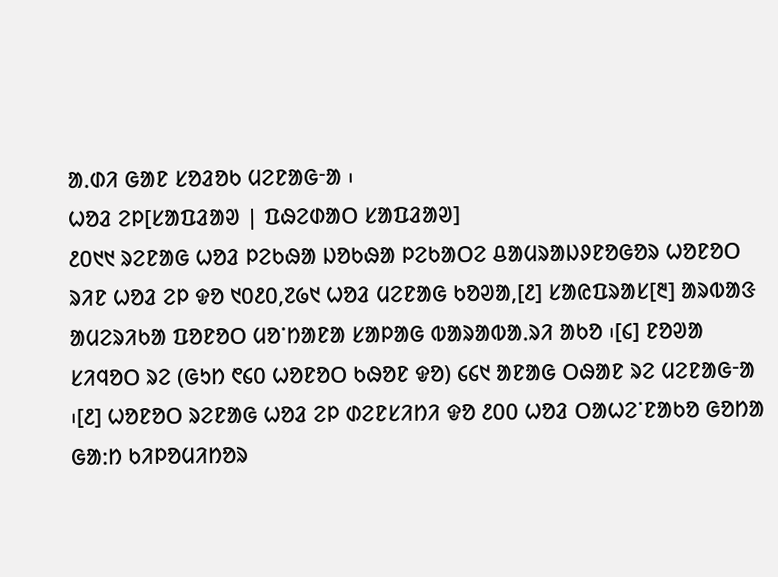ᱟᱹᱰᱤ ᱜᱟᱱ ᱥᱚᱲᱚᱠ ᱢᱮᱱᱟᱜᱼᱟ ᱾
ᱦᱚᱲ ᱮᱞ[ᱥᱟᱯᱲᱟᱣ | ᱯᱷᱮᱰᱟᱛ ᱥᱟᱯᱲᱟᱣ]
᱒᱐᱑᱑ ᱨᱮᱱᱟᱜ ᱦᱚᱲ ᱞᱮᱠᱷᱟ ᱡᱚᱠᱷᱟ ᱞᱮᱠᱟᱛᱮ ᱪᱟᱢᱨᱟᱡᱽᱱᱚᱜᱚᱨ ᱦᱚᱱᱚᱛ ᱨᱤᱱ ᱦᱚᱲ ᱮᱞ ᱫᱚ ᱑᱐᱒᱐,᱗᱙᱑ ᱦᱚᱲ ᱢᱮᱱᱟᱜ ᱠᱚᱣᱟ,[᱒] ᱥᱟᱭᱯᱨᱟᱥ[᱓] ᱟᱨᱵᱟᱝ ᱟᱢᱮᱨᱤᱠᱟ ᱯᱚᱱᱚᱛ ᱢᱚᱸᱴᱟᱱᱟ ᱥᱟᱞᱟᱜ ᱵᱟᱨᱟᱵᱟᱹᱨᱤ ᱟᱠᱚ ᱾[᱔] ᱱᱚᱣᱟ ᱥᱤᱧᱚᱛ ᱨᱮ (ᱜᱩᱴ ᱖᱔᱐ ᱦᱚᱱᱚᱛ ᱠᱷᱚᱱ ᱫᱚ) ᱔᱔᱑ ᱟᱱᱟᱜ ᱛᱷᱟᱱ ᱨᱮ ᱢᱮᱱᱟᱜᱼᱟ ᱾[᱒] ᱦᱚᱱᱚᱛ ᱨᱮᱱᱟᱜ ᱦᱚᱲ ᱮᱞ ᱰᱮᱱᱥᱤᱴᱤ ᱫᱚ ᱒᱐᱐ ᱦᱚᱲ ᱛᱟᱦᱮᱸᱱᱟᱠᱚ ᱜᱚᱴᱟ ᱜᱟᱺᱴ ᱠᱤᱞᱚᱢᱤᱴᱚᱨ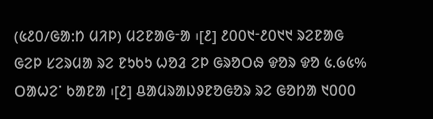(᱕᱒᱐/ᱜᱟᱺᱴ ᱢᱤᱞ) ᱢᱮᱱᱟᱜᱼᱟ ᱾[᱒] ᱒᱐᱐᱑ᱼ᱒᱐᱑᱑ ᱨᱮᱱᱟᱜ ᱜᱮᱞ ᱥᱮᱨᱢᱟ ᱨᱮ ᱱᱩᱠᱩ ᱦᱚᱲ ᱮᱞ ᱜᱨᱚᱛᱷ ᱫᱚᱨ ᱫᱚ ᱕.᱙᱕% ᱛᱟᱦᱮᱸ ᱠᱟᱱᱟ ᱾[᱒] ᱪᱟᱢᱨᱟᱡᱽᱱᱚᱜᱚᱨ ᱨᱮ ᱜᱚᱴᱟ ᱑᱐᱐᱐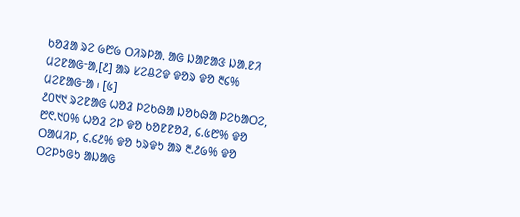ᱠᱚᱲᱟ ᱨᱮ ᱙᱘᱙ ᱛᱤᱨᱞᱟᱹ ᱟᱜ ᱡᱟᱱᱟᱝ ᱡᱟᱹᱱᱤ ᱢᱮᱱᱟᱜᱼᱟ,[᱒] ᱟᱨ ᱥᱮᱪᱮᱫ ᱫᱚᱨ ᱫᱚ ᱓᱔% ᱢᱮᱱᱟᱜᱼᱟ ᱾ [᱕]
᱒᱐᱑᱑ ᱨᱮᱱᱟᱜ ᱦᱚᱲ ᱞᱮᱠᱷᱟ ᱡᱚᱠᱷᱟ ᱞᱮᱠᱟᱛᱮ, ᱘᱖.᱑᱐% ᱦᱚᱲ ᱮᱞ ᱫᱚ ᱠᱚᱱᱱᱚᱲ, ᱔.᱕᱘% ᱫᱚ ᱛᱟᱢᱤᱞ, ᱔.᱔᱒% ᱫᱚ ᱩᱨᱫᱩ ᱟᱨ ᱓.᱒᱙% ᱫᱚ ᱛᱮᱞᱩᱜᱩ ᱟᱡᱟᱜ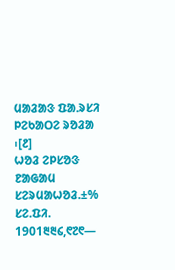ᱢᱟᱲᱟᱝ ᱯᱟᱹᱨᱥᱤ ᱞᱮᱠᱟᱛᱮ ᱨᱚᱲᱟ ᱾[᱒]
ᱦᱚᱲ ᱮᱞᱥᱚᱝ ᱱᱟᱜᱟᱢ
ᱥᱮᱨᱢᱟᱦᱚᱲ.±% ᱥᱮ.ᱯᱤ.
1901᱓᱓᱔,᱖᱗᱖—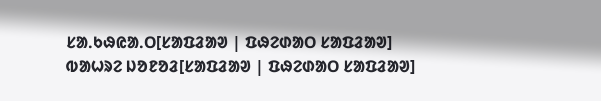ᱥᱟᱹᱠᱷᱭᱟᱹᱛ[ᱥᱟᱯᱲᱟᱣ | ᱯᱷᱮᱰᱟᱛ ᱥᱟᱯᱲᱟᱣ]
ᱵᱟᱦᱨᱮ ᱡᱚᱱᱚᱲ[ᱥᱟᱯᱲᱟᱣ | ᱯᱷᱮᱰᱟᱛ ᱥᱟᱯᱲᱟᱣ]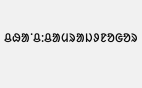ᱪᱷᱟᱸᱪ:ᱪᱟᱢᱨᱟᱡᱽᱱᱚᱜᱚᱨ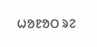ᱦᱚᱱᱚᱛ ᱨᱮ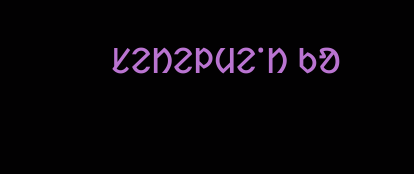ᱥᱮᱴᱮᱞᱢᱮᱸᱴ ᱠᱚ